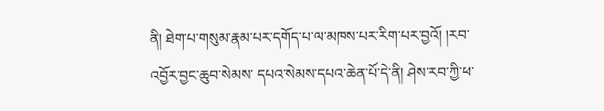ནི། ཐེག་པ་གསུམ་རྣམ་པར་དགོད་པ་ལ་མཁས་པར་རིག་པར་བྱའོ། །རབ་འབྱོར་བྱང་ཆུབ་སེམས་ དཔའ་སེམས་དཔའ་ཆེན་པོ་དེ་ནི། ཤེས་རབ་ཀྱི་ཕ་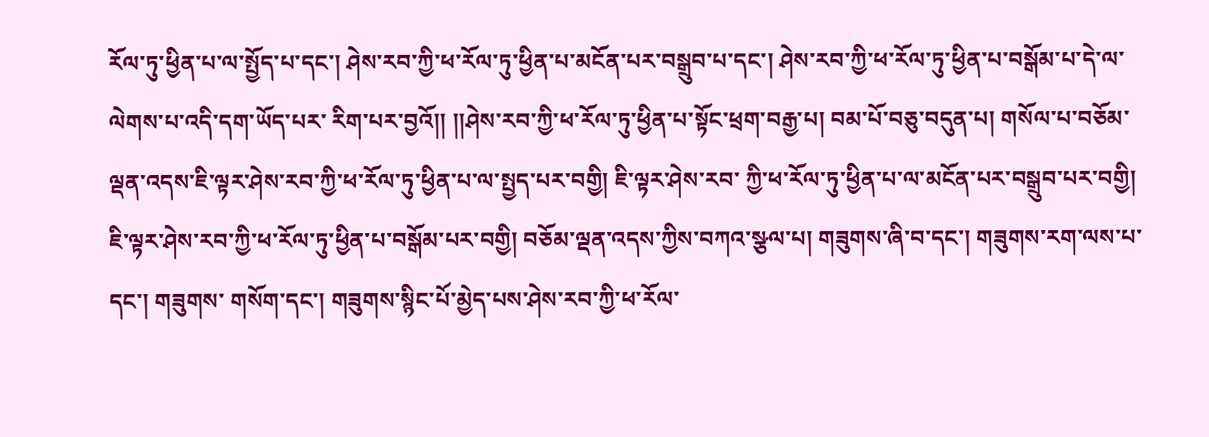རོལ་ཏུ་ཕྱིན་པ་ལ་སྤྱོད་པ་དང་། ཤེས་རབ་ཀྱི་ཕ་རོལ་ཏུ་ཕྱིན་པ་མངོན་པར་བསྒྲུབ་པ་དང་། ཤེས་རབ་ཀྱི་ཕ་རོལ་ཏུ་ཕྱིན་པ་བསྒོམ་པ་དེ་ལ་ལེགས་པ་འདི་དག་ཡོད་པར་ རིག་པར་བྱའོ།། །།ཤེས་རབ་ཀྱི་ཕ་རོལ་ཏུ་ཕྱིན་པ་སྟོང་ཕྲག་བརྒྱ་པ། བམ་པོ་བཅུ་བདུན་པ། གསོལ་པ་བཅོམ་ལྡན་འདས་ཇི་ལྟར་ཤེས་རབ་ཀྱི་ཕ་རོལ་ཏུ་ཕྱིན་པ་ལ་སྤྱད་པར་བགྱི། ཇི་ལྟར་ཤེས་རབ་ ཀྱི་ཕ་རོལ་ཏུ་ཕྱིན་པ་ལ་མངོན་པར་བསྒྲུབ་པར་བགྱི། ཇི་ལྟར་ཤེས་རབ་ཀྱི་ཕ་རོལ་ཏུ་ཕྱིན་པ་བསྒོམ་པར་བགྱི། བཅོམ་ལྡན་འདས་ཀྱིས་བཀའ་སྩལ་པ། གཟུགས་ཞི་བ་དང་། གཟུགས་རག་ལས་པ་དང་། གཟུགས་ གསོག་དང་། གཟུགས་སྙིང་པོ་མྱེད་པས་ཤེས་རབ་ཀྱི་ཕ་རོལ་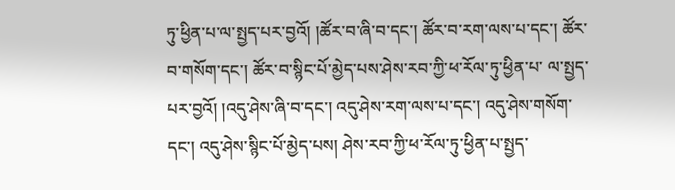ཏུ་ཕྱིན་པ་ལ་སྤྱད་པར་བྱའོ། །ཚོར་བ་ཞི་བ་དང་། ཚོར་བ་རག་ལས་པ་དང་། ཚོར་བ་གསོག་དང་། ཚོར་བ་སྙིང་པོ་མྱེད་པས་ཤེས་རབ་ཀྱི་ཕ་རོལ་ཏུ་ཕྱིན་པ་ ལ་སྤྱད་པར་བྱའོ། །འདུ་ཤེས་ཞི་བ་དང་། འདུ་ཤེས་རག་ལས་པ་དང་། འདུ་ཤེས་གསོག་དང་། འདུ་ཤེས་སྙིང་པོ་མྱེད་པས། ཤེས་རབ་ཀྱི་ཕ་རོལ་ཏུ་ཕྱིན་པ་སྤྱད་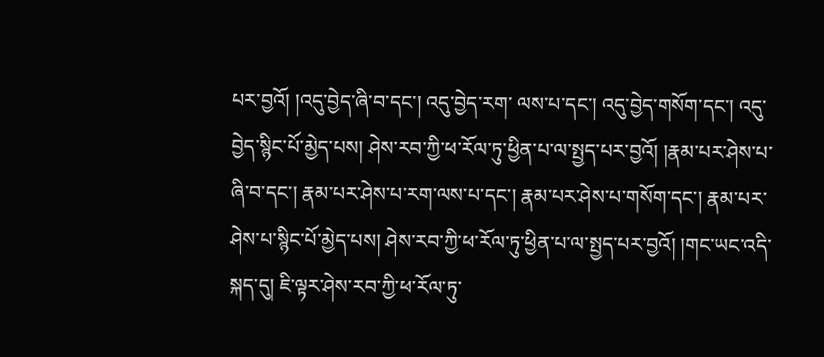པར་བྱའོ། །འདུ་བྱེད་ཞི་བ་དང་། འདུ་བྱེད་རག་ ལས་པ་དང་། འདུ་བྱེད་གསོག་དང་། འདུ་བྱེད་སྙིང་པོ་མྱེད་པས། ཤེས་རབ་ཀྱི་ཕ་རོལ་ཏུ་ཕྱིན་པ་ལ་སྤྱད་པར་བྱའོ། །རྣམ་པར་ཤེས་པ་ཞི་བ་དང་། རྣམ་པར་ཤེས་པ་རག་ལས་པ་དང་། རྣམ་པར་ཤེས་པ་གསོག་དང་། རྣམ་པར་ཤེས་པ་སྙིང་པོ་མྱེད་པས། ཤེས་རབ་ཀྱི་ཕ་རོལ་ཏུ་ཕྱིན་པ་ལ་སྤྱད་པར་བྱའོ། །གང་ཡང་འདི་སྐད་དུ། ཇི་ལྟར་ཤེས་རབ་ཀྱི་ཕ་རོལ་ཏུ་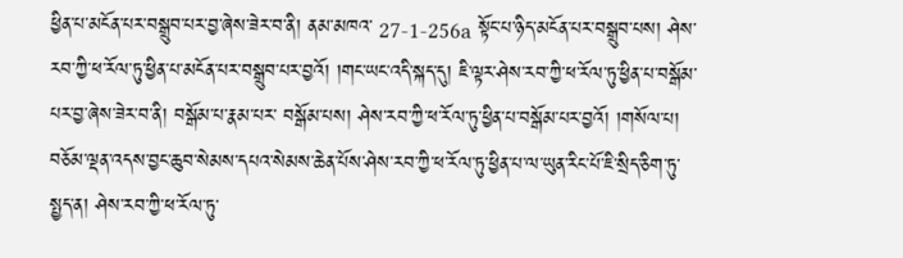ཕྱིན་པ་མངོན་པར་བསྒྲུབ་པར་བྱ་ཞེས་ཟེར་བ་ནི། ནམ་མཁའ་ 27-1-256a སྟོང་པ་ཉིད་མངོན་པར་བསྒྲུབ་པས། ཤེས་རབ་ཀྱི་ཕ་རོལ་ཏུ་ཕྱིན་པ་མངོན་པར་བསྒྲུབ་པར་བྱའོ། །གང་ཡང་འདི་སྐད་དུ། ཇི་ལྟར་ཤེས་རབ་ཀྱི་ཕ་རོལ་ཏུ་ཕྱིན་པ་བསྒོམ་པར་བྱ་ཞེས་ཟེར་བ་ནི། བསྒོམ་པ་རྣམ་པར་ བསྒོམ་པས། ཤེས་རབ་ཀྱི་ཕ་རོལ་ཏུ་ཕྱིན་པ་བསྒོམ་པར་བྱའོ། །གསོལ་པ། བཅོམ་ལྡན་འདས་བྱང་ཆུབ་སེམས་དཔའ་སེམས་ཆེན་པོས་ཤེས་རབ་ཀྱི་ཕ་རོལ་ཏུ་ཕྱིན་པ་ལ་ཡུན་རིང་པོ་ཇི་སྲིད་ཅིག་ཏུ་སྤྱད་ན། ཤེས་རབ་ཀྱི་ཕ་རོལ་ཏུ་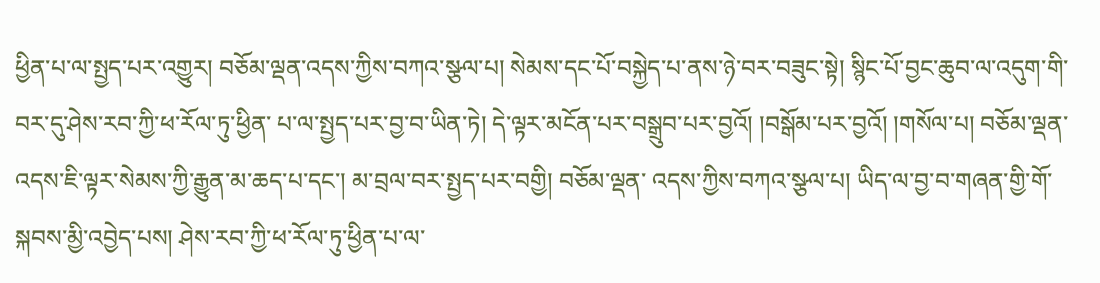ཕྱིན་པ་ལ་སྤྱད་པར་འགྱུར། བཅོམ་ལྡན་འདས་ཀྱིས་བཀའ་སྩལ་པ། སེམས་དང་པོ་བསྐྱེད་པ་ནས་ཉེ་བར་བཟུང་སྟེ། སྙིང་པོ་བྱང་ཆུབ་ལ་འདུག་གི་བར་དུ་ཤེས་རབ་ཀྱི་ཕ་རོལ་ཏུ་ཕྱིན་ པ་ལ་སྤྱད་པར་བྱ་བ་ཡིན་ཏེ། དེ་ལྟར་མངོན་པར་བསྒྲུབ་པར་བྱའོ། །བསྒོམ་པར་བྱའོ། །གསོལ་པ། བཅོམ་ལྡན་འདས་ཇི་ལྟར་སེམས་ཀྱི་རྒྱུན་མ་ཆད་པ་དང་། མ་བྲལ་བར་སྤྱད་པར་བགྱི། བཅོམ་ལྡན་ འདས་ཀྱིས་བཀའ་སྩལ་པ། ཡིད་ལ་བྱ་བ་གཞན་གྱི་གོ་སྐབས་མྱི་འབྱེད་པས། ཤེས་རབ་ཀྱི་ཕ་རོལ་ཏུ་ཕྱིན་པ་ལ་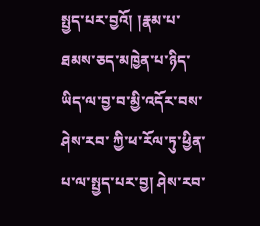སྤྱད་པར་བྱའོ། །རྣམ་པ་ཐམས་ཅད་མཁྱེན་པ་ཉིད་ཡིད་ལ་བྱ་བ་མྱི་འདོར་བས་ཤེས་རབ་ ཀྱི་ཕ་རོལ་ཏུ་ཕྱིན་པ་ལ་སྤྱད་པར་བྱ། ཤེས་རབ་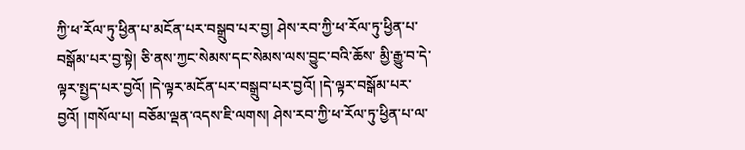ཀྱི་ཕ་རོལ་ཏུ་ཕྱིན་པ་མངོན་པར་བསྒྲུབ་པར་བྱ། ཤེས་རབ་ཀྱི་ཕ་རོལ་ཏུ་ཕྱིན་པ་བསྒོམ་པར་བྱ་སྟེ། ཅི་ནས་ཀྱང་སེམས་དང་སེམས་ལས་བྱུང་བའི་ཆོས་ མྱི་རྒྱུ་བ་དེ་ལྟར་སྤྱད་པར་བྱའོ། །དེ་ལྟར་མངོན་པར་བསྒྲུབ་པར་བྱའོ། །དེ་ལྟར་བསྒོམ་པར་བྱའོ། །གསོལ་པ། བཅོམ་ལྡན་འདས་ཇི་ལགས། ཤེས་རབ་ཀྱི་ཕ་རོལ་ཏུ་ཕྱིན་པ་ལ་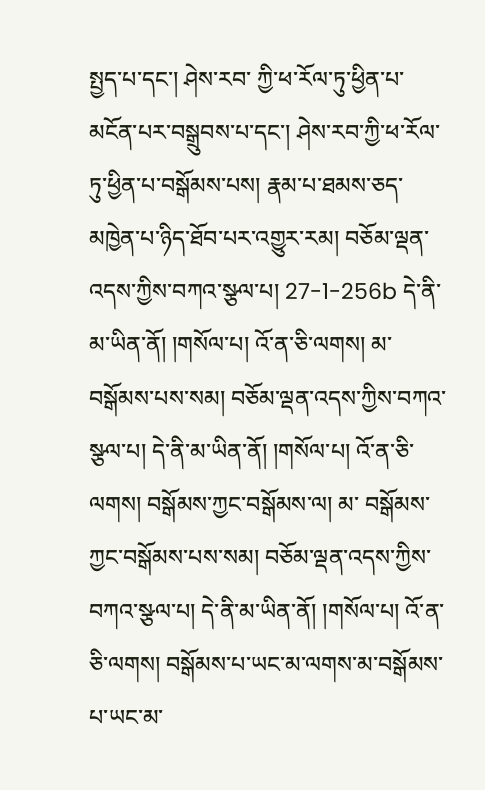སྤྱད་པ་དང་། ཤེས་རབ་ ཀྱི་ཕ་རོལ་ཏུ་ཕྱིན་པ་མངོན་པར་བསྒྲུབས་པ་དང་། ཤེས་རབ་ཀྱི་ཕ་རོལ་ཏུ་ཕྱིན་པ་བསྒོམས་པས། རྣམ་པ་ཐམས་ཅད་མཁྱེན་པ་ཉིད་ཐོབ་པར་འགྱུར་རམ། བཅོམ་ལྡན་འདས་ཀྱིས་བཀའ་སྩལ་པ། 27-1-256b དེ་ནི་མ་ཡིན་ནོ། །གསོལ་པ། འོ་ན་ཅི་ལགས། མ་བསྒོམས་པས་སམ། བཅོམ་ལྡན་འདས་ཀྱིས་བཀའ་སྩལ་པ། དེ་ནི་མ་ཡིན་ནོ། །གསོལ་པ། འོ་ན་ཅི་ལགས། བསྒོམས་ཀྱང་བསྒོམས་ལ། མ་ བསྒོམས་ཀྱང་བསྒོམས་པས་སམ། བཅོམ་ལྡན་འདས་ཀྱིས་བཀའ་སྩལ་པ། དེ་ནི་མ་ཡིན་ནོ། །གསོལ་པ། འོ་ན་ཅི་ལགས། བསྒོམས་པ་ཡང་མ་ལགས་མ་བསྒོམས་པ་ཡང་མ་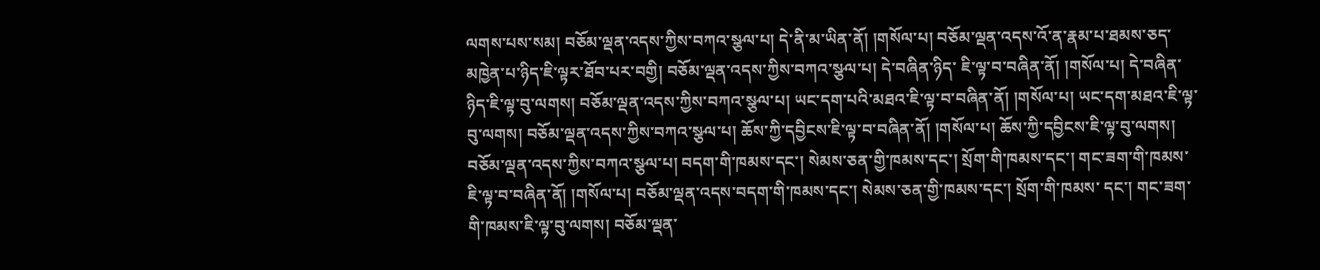ལགས་པས་སམ། བཅོམ་ལྡན་འདས་ཀྱིས་བཀའ་སྩལ་པ། དེ་ནི་མ་ཡིན་ནོ། །གསོལ་པ། བཅོམ་ལྡན་འདས་འོ་ན་རྣམ་པ་ཐམས་ཅད་མཁྱེན་པ་ཉིད་ཇི་ལྟར་ཐོབ་པར་བགྱི། བཅོམ་ལྡན་འདས་ཀྱིས་བཀའ་སྩལ་པ། དེ་བཞིན་ཉིད་ ཇི་ལྟ་བ་བཞིན་ནོ། །གསོལ་པ། དེ་བཞིན་ཉིད་ཇི་ལྟ་བུ་ལགས། བཅོམ་ལྡན་འདས་ཀྱིས་བཀའ་སྩལ་པ། ཡང་དག་པའི་མཐའ་ཇི་ལྟ་བ་བཞིན་ནོ། །གསོལ་པ། ཡང་དག་མཐའ་ཇི་ལྟ་བུ་ལགས། བཅོམ་ལྡན་འདས་ཀྱིས་བཀའ་སྩལ་པ། ཆོས་ཀྱི་དབྱིངས་ཇི་ལྟ་བ་བཞིན་ནོ། །གསོལ་པ། ཆོས་ཀྱི་དབྱིངས་ཇི་ལྟ་བུ་ལགས། བཅོམ་ལྡན་འདས་ཀྱིས་བཀའ་སྩལ་པ། བདག་གི་ཁམས་དང་། སེམས་ཅན་གྱི་ཁམས་དང་། སྲོག་གི་ཁམས་དང་། གང་ཟག་གི་ཁམས་ཇི་ལྟ་བ་བཞིན་ནོ། །གསོལ་པ། བཅོམ་ལྡན་འདས་བདག་གི་ཁམས་དང་། སེམས་ཅན་གྱི་ཁམས་དང་། སྲོག་གི་ཁམས་ དང་། གང་ཟག་གི་ཁམས་ཇི་ལྟ་བུ་ལགས། བཅོམ་ལྡན་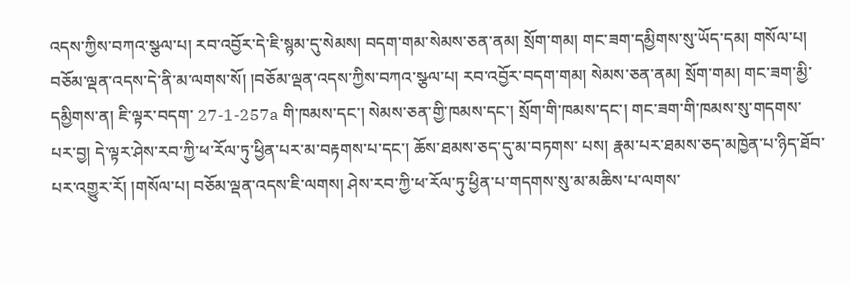འདས་ཀྱིས་བཀའ་སྩལ་པ། རབ་འབྱོར་དེ་ཇི་སྙམ་དུ་སེམས། བདག་གམ་སེམས་ཅན་ནམ། སྲོག་གམ། གང་ཟག་དམྱིགས་སུ་ཡོད་དམ། གསོལ་པ། བཅོམ་ལྡན་འདས་དེ་ནི་མ་ལགས་སོ། །བཅོམ་ལྡན་འདས་ཀྱིས་བཀའ་སྩལ་པ། རབ་འབྱོར་བདག་གམ། སེམས་ཅན་ནམ། སྲོག་གམ། གང་ཟག་མྱི་དམྱིགས་ན། ཇི་ལྟར་བདག་ 27-1-257a གི་ཁམས་དང་། སེམས་ཅན་གྱི་ཁམས་དང་། སྲོག་གི་ཁམས་དང་། གང་ཟག་གི་ཁམས་སུ་གདགས་པར་བྱ། དེ་ལྟར་ཤེས་རབ་ཀྱི་ཕ་རོལ་ཏུ་ཕྱིན་པར་མ་བརྟགས་པ་དང་། ཆོས་ཐམས་ཅད་དུ་མ་བཏགས་ པས། རྣམ་པར་ཐམས་ཅད་མཁྱེན་པ་ཉིད་ཐོབ་པར་འགྱུར་རོ། །གསོལ་པ། བཅོམ་ལྡན་འདས་ཇི་ལགས། ཤེས་རབ་ཀྱི་ཕ་རོལ་ཏུ་ཕྱིན་པ་གདགས་སུ་མ་མཆིས་པ་ལགས་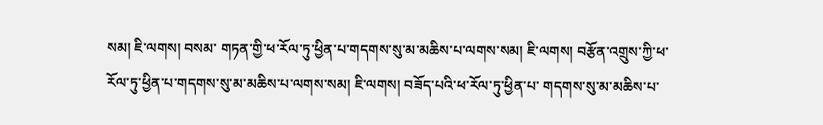སམ། ཇི་ལགས། བསམ་ གཏན་གྱི་ཕ་རོལ་ཏུ་ཕྱིན་པ་གདགས་སུ་མ་མཆིས་པ་ལགས་སམ། ཇི་ལགས། བརྩོན་འགྲུས་ཀྱི་ཕ་རོལ་ཏུ་ཕྱིན་པ་གདགས་སུ་མ་མཆིས་པ་ལགས་སམ། ཇི་ལགས། བཟོད་པའི་ཕ་རོལ་ཏུ་ཕྱིན་པ་ གདགས་སུ་མ་མཆིས་པ་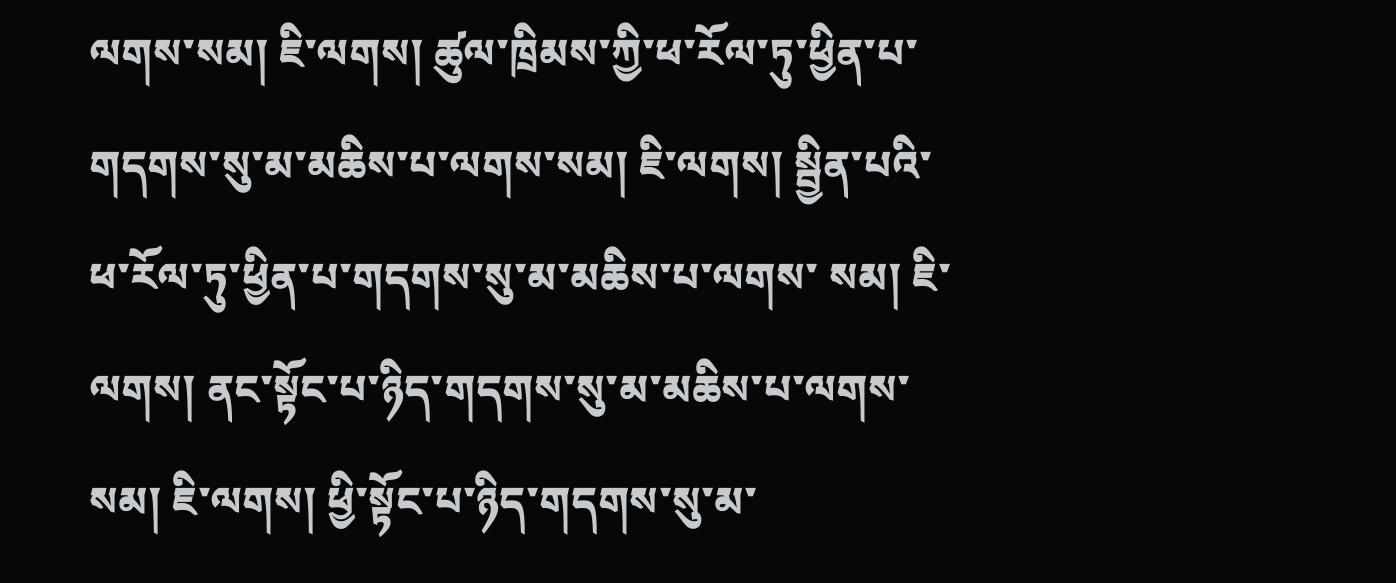ལགས་སམ། ཇི་ལགས། ཚུལ་ཁྲིམས་ཀྱི་ཕ་རོལ་ཏུ་ཕྱིན་པ་གདགས་སུ་མ་མཆིས་པ་ལགས་སམ། ཇི་ལགས། སྦྱིན་པའི་ཕ་རོལ་ཏུ་ཕྱིན་པ་གདགས་སུ་མ་མཆིས་པ་ལགས་ སམ། ཇི་ལགས། ནང་སྟོང་པ་ཉིད་གདགས་སུ་མ་མཆིས་པ་ལགས་སམ། ཇི་ལགས། ཕྱི་སྟོང་པ་ཉིད་གདགས་སུ་མ་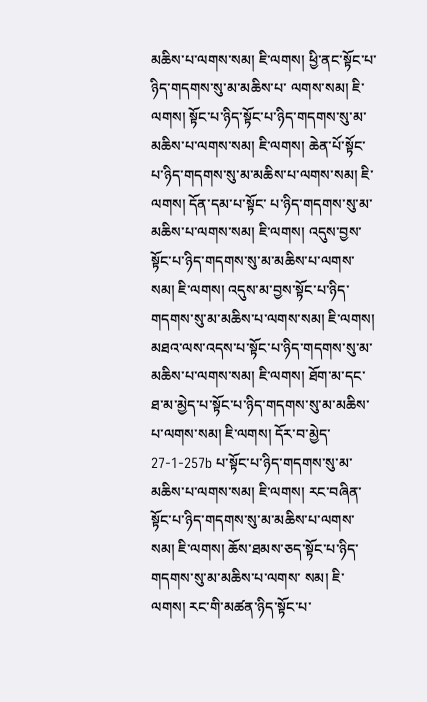མཆིས་པ་ལགས་སམ། ཇི་ལགས། ཕྱི་ནང་སྟོང་པ་ཉིད་གདགས་སུ་མ་མཆིས་པ་ ལགས་སམ། ཇི་ལགས། སྟོང་པ་ཉིད་སྟོང་པ་ཉིད་གདགས་སུ་མ་མཆིས་པ་ལགས་སམ། ཇི་ལགས། ཆེན་པོ་སྟོང་པ་ཉིད་གདགས་སུ་མ་མཆིས་པ་ལགས་སམ། ཇི་ལགས། དོན་དམ་པ་སྟོང་ པ་ཉིད་གདགས་སུ་མ་མཆིས་པ་ལགས་སམ། ཇི་ལགས། འདུས་བྱས་སྟོང་པ་ཉིད་གདགས་སུ་མ་མཆིས་པ་ལགས་སམ། ཇི་ལགས། འདུས་མ་བྱས་སྟོང་པ་ཉིད་གདགས་སུ་མ་མཆིས་པ་ལགས་སམ། ཇི་ལགས། མཐའ་ལས་འདས་པ་སྟོང་པ་ཉིད་གདགས་སུ་མ་མཆིས་པ་ལགས་སམ། ཇི་ལགས། ཐོག་མ་དང་ཐ་མ་མྱེད་པ་སྟོང་པ་ཉིད་གདགས་སུ་མ་མཆིས་པ་ལགས་སམ། ཇི་ལགས། དོར་བ་མྱེད་ 27-1-257b པ་སྟོང་པ་ཉིད་གདགས་སུ་མ་མཆིས་པ་ལགས་སམ། ཇི་ལགས། རང་བཞིན་སྟོང་པ་ཉིད་གདགས་སུ་མ་མཆིས་པ་ལགས་སམ། ཇི་ལགས། ཆོས་ཐམས་ཅད་སྟོང་པ་ཉིད་གདགས་སུ་མ་མཆིས་པ་ལགས་ སམ། ཇི་ལགས། རང་གི་མཚན་ཉིད་སྟོང་པ་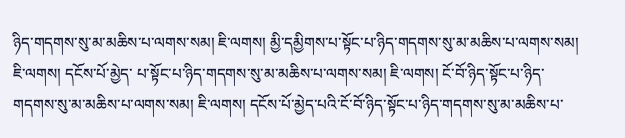ཉིད་གདགས་སུ་མ་མཆིས་པ་ལགས་སམ། ཇི་ལགས། མྱི་དམྱིགས་པ་སྟོང་པ་ཉིད་གདགས་སུ་མ་མཆིས་པ་ལགས་སམ། ཇི་ལགས། དངོས་པོ་མྱེད་ པ་སྟོང་པ་ཉིད་གདགས་སུ་མ་མཆིས་པ་ལགས་སམ། ཇི་ལགས། ངོ་བོ་ཉིད་སྟོང་པ་ཉིད་གདགས་སུ་མ་མཆིས་པ་ལགས་སམ། ཇི་ལགས། དངོས་པོ་མྱེད་པའི་ངོ་བོ་ཉིད་སྟོང་པ་ཉིད་གདགས་སུ་མ་མཆིས་པ་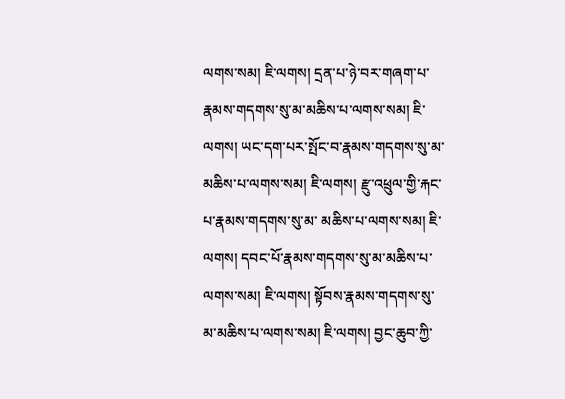ལགས་སམ། ཇི་ལགས། དྲན་པ་ཉེ་བར་གཞག་པ་རྣམས་གདགས་སུ་མ་མཆིས་པ་ལགས་སམ། ཇི་ལགས། ཡང་དག་པར་སྤོང་བ་རྣམས་གདགས་སུ་མ་མཆིས་པ་ལགས་སམ། ཇི་ལགས། རྫུ་འཕྲུལ་གྱི་རྐང་པ་རྣམས་གདགས་སུ་མ་ མཆིས་པ་ལགས་སམ། ཇི་ལགས། དབང་པོ་རྣམས་གདགས་སུ་མ་མཆིས་པ་ལགས་སམ། ཇི་ལགས། སྟོབས་རྣམས་གདགས་སུ་མ་མཆིས་པ་ལགས་སམ། ཇི་ལགས། བྱང་ཆུབ་ཀྱི་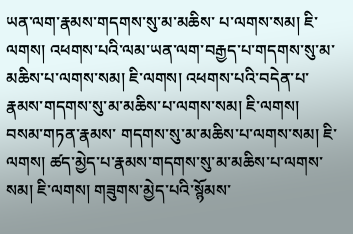ཡན་ལག་རྣམས་གདགས་སུ་མ་མཆིས་ པ་ལགས་སམ། ཇི་ལགས། འཕགས་པའི་ལམ་ཡན་ལག་བརྒྱད་པ་གདགས་སུ་མ་མཆིས་པ་ལགས་སམ། ཇི་ལགས། འཕགས་པའི་བདེན་པ་རྣམས་གདགས་སུ་མ་མཆིས་པ་ལགས་སམ། ཇི་ལགས། བསམ་གཏན་རྣམས་ གདགས་སུ་མ་མཆིས་པ་ལགས་སམ། ཇི་ལགས། ཚད་མྱེད་པ་རྣམས་གདགས་སུ་མ་མཆིས་པ་ལགས་སམ། ཇི་ལགས། གཟུགས་མྱེད་པའི་སྙོམས་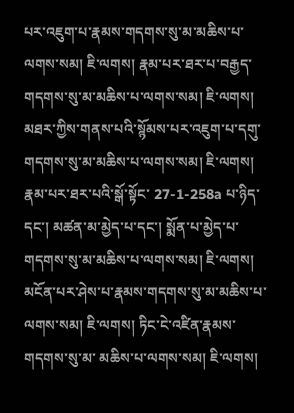པར་འཇུག་པ་རྣམས་གདགས་སུ་མ་མཆིས་པ་ལགས་སམ། ཇི་ལགས། རྣམ་པར་ཐར་པ་བརྒྱད་གདགས་སུ་མ་མཆིས་པ་ལགས་སམ། ཇི་ལགས། མཐར་ཀྱིས་གནས་པའི་སྙོམས་པར་འཇུག་པ་དགུ་གདགས་སུ་མ་མཆིས་པ་ལགས་སམ། ཇི་ལགས། རྣམ་པར་ཐར་པའི་སྒོ་སྟོང་ 27-1-258a པ་ཉིད་དང་། མཚན་མ་མྱེད་པ་དང་། སྨོན་པ་མྱེད་པ་གདགས་སུ་མ་མཆིས་པ་ལགས་སམ། ཇི་ལགས། མངོན་པར་ཤེས་པ་རྣམས་གདགས་སུ་མ་མཆིས་པ་ལགས་སམ། ཇི་ལགས། ཏིང་ངེ་འཛིན་རྣམས་གདགས་སུ་མ་ མཆིས་པ་ལགས་སམ། ཇི་ལགས།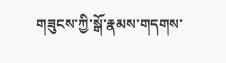གཟུངས་ཀྱི་སྒོ་རྣམས་གདགས་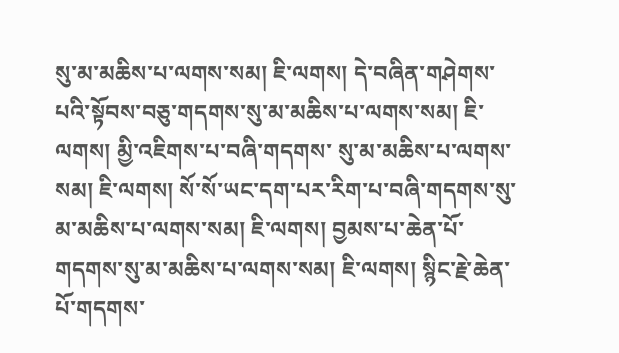སུ་མ་མཆིས་པ་ལགས་སམ། ཇི་ལགས། དེ་བཞིན་གཤེགས་པའི་སྟོབས་བཅུ་གདགས་སུ་མ་མཆིས་པ་ལགས་སམ། ཇི་ལགས། མྱི་འཇིགས་པ་བཞི་གདགས་ སུ་མ་མཆིས་པ་ལགས་སམ། ཇི་ལགས། སོ་སོ་ཡང་དག་པར་རིག་པ་བཞི་གདགས་སུ་མ་མཆིས་པ་ལགས་སམ། ཇི་ལགས། བྱམས་པ་ཆེན་པོ་གདགས་སུ་མ་མཆིས་པ་ལགས་སམ། ཇི་ལགས། སྙིང་རྗེ་ཆེན་པོ་གདགས་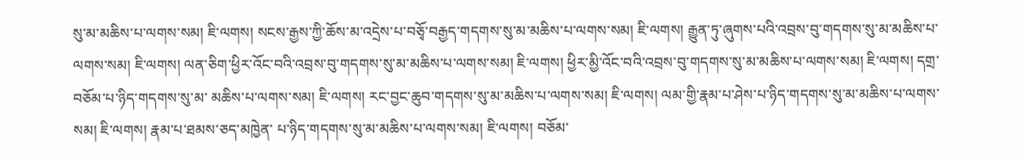སུ་མ་མཆིས་པ་ལགས་སམ། ཇི་ལགས། སངས་རྒྱས་ཀྱི་ཆོས་མ་འདྲེས་པ་བཅྭོ་བརྒྱད་གདགས་སུ་མ་མཆིས་པ་ལགས་སམ། ཇི་ལགས། རྒྱུན་ཏུ་ཞུགས་པའི་འབྲས་བུ་གདགས་སུ་མ་མཆིས་པ་ལགས་སམ། ཇི་ལགས། ལན་ཅིག་ཕྱིར་འོང་བའི་འབྲས་བུ་གདགས་སུ་མ་མཆིས་པ་ལགས་སམ། ཇི་ལགས། ཕྱིར་མྱི་འོང་བའི་འབྲས་བུ་གདགས་སུ་མ་མཆིས་པ་ལགས་སམ། ཇི་ལགས། དགྲ་བཅོམ་པ་ཉིད་གདགས་སུ་མ་ མཆིས་པ་ལགས་སམ། ཇི་ལགས། རང་བྱང་ཆུབ་གདགས་སུ་མ་མཆིས་པ་ལགས་སམ། ཇི་ལགས། ལམ་གྱི་རྣམ་པ་ཤེས་པ་ཉིད་གདགས་སུ་མ་མཆིས་པ་ལགས་སམ། ཇི་ལགས། རྣམ་པ་ཐམས་ཅད་མཁྱེན་ པ་ཉིད་གདགས་སུ་མ་མཆིས་པ་ལགས་སམ། ཇི་ལགས། བཅོམ་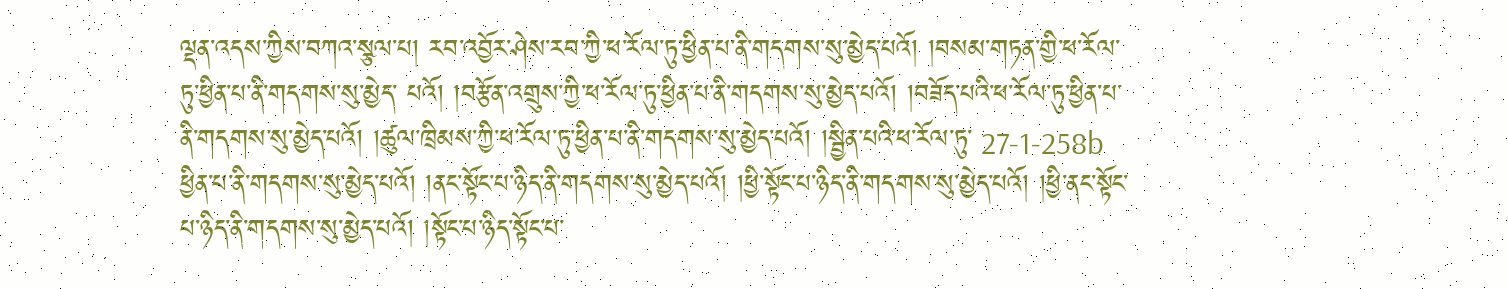ལྡན་འདས་ཀྱིས་བཀའ་སྩལ་པ། རབ་འབྱོར་ཤེས་རབ་ཀྱི་ཕ་རོལ་ཏུ་ཕྱིན་པ་ནི་གདགས་སུ་མྱེད་པའོ། །བསམ་གཏན་གྱི་ཕ་རོལ་ཏུ་ཕྱིན་པ་ནི་གདགས་སུ་མྱེད་ པའོ། །བརྩོན་འགྲུས་ཀྱི་ཕ་རོལ་ཏུ་ཕྱིན་པ་ནི་གདགས་སུ་མྱེད་པའོ། །བཟོད་པའི་ཕ་རོལ་ཏུ་ཕྱིན་པ་ནི་གདགས་སུ་མྱེད་པའོ། །ཚུལ་ཁྲིམས་ཀྱི་ཕ་རོལ་ཏུ་ཕྱིན་པ་ནི་གདགས་སུ་མྱེད་པའོ། །སྦྱིན་པའི་ཕ་རོལ་ཏུ་ 27-1-258b ཕྱིན་པ་ནི་གདགས་སུ་མྱེད་པའོ། །ནང་སྟོང་པ་ཉིད་ནི་གདགས་སུ་མྱེད་པའོ། །ཕྱི་སྟོང་པ་ཉིད་ནི་གདགས་སུ་མྱེད་པའོ། །ཕྱི་ནང་སྟོང་པ་ཉིད་ནི་གདགས་སུ་མྱེད་པའོ། །སྟོང་པ་ཉིད་སྟོང་པ་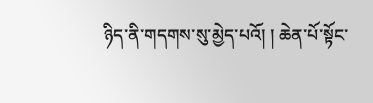ཉིད་ནི་གདགས་སུ་མྱེད་པའོ། ། ཆེན་པོ་སྟོང་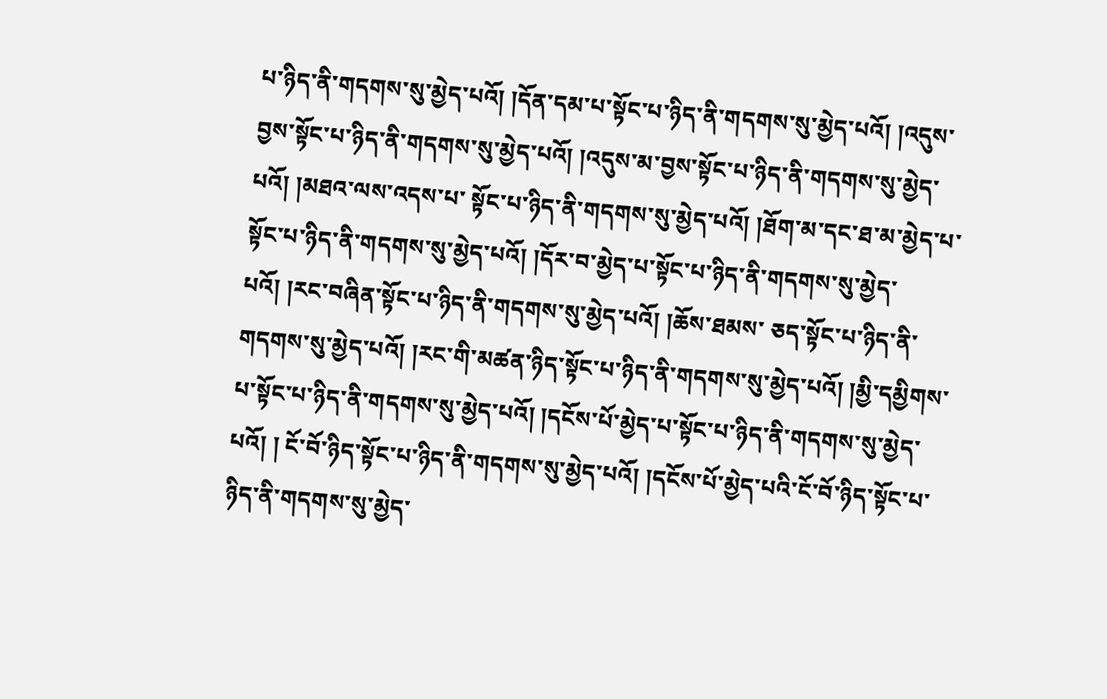པ་ཉིད་ནི་གདགས་སུ་མྱེད་པའོ། །དོན་དམ་པ་སྟོང་པ་ཉིད་ནི་གདགས་སུ་མྱེད་པའོ། །འདུས་བྱས་སྟོང་པ་ཉིད་ནི་གདགས་སུ་མྱེད་པའོ། །འདུས་མ་བྱས་སྟོང་པ་ཉིད་ནི་གདགས་སུ་མྱེད་པའོ། །མཐའ་ལས་འདས་པ་ སྟོང་པ་ཉིད་ནི་གདགས་སུ་མྱེད་པའོ། །ཐོག་མ་དང་ཐ་མ་མྱེད་པ་སྟོང་པ་ཉིད་ནི་གདགས་སུ་མྱེད་པའོ། །དོར་བ་མྱེད་པ་སྟོང་པ་ཉིད་ནི་གདགས་སུ་མྱེད་པའོ། །རང་བཞིན་སྟོང་པ་ཉིད་ནི་གདགས་སུ་མྱེད་པའོ། །ཆོས་ཐམས་ ཅད་སྟོང་པ་ཉིད་ནི་གདགས་སུ་མྱེད་པའོ། །རང་གི་མཚན་ཉིད་སྟོང་པ་ཉིད་ནི་གདགས་སུ་མྱེད་པའོ། །མྱི་དམྱིགས་པ་སྟོང་པ་ཉིད་ནི་གདགས་སུ་མྱེད་པའོ། །དངོས་པོ་མྱེད་པ་སྟོང་པ་ཉིད་ནི་གདགས་སུ་མྱེད་པའོ། ། ངོ་བོ་ཉིད་སྟོང་པ་ཉིད་ནི་གདགས་སུ་མྱེད་པའོ། །དངོས་པོ་མྱེད་པའི་ངོ་བོ་ཉིད་སྟོང་པ་ཉིད་ནི་གདགས་སུ་མྱེད་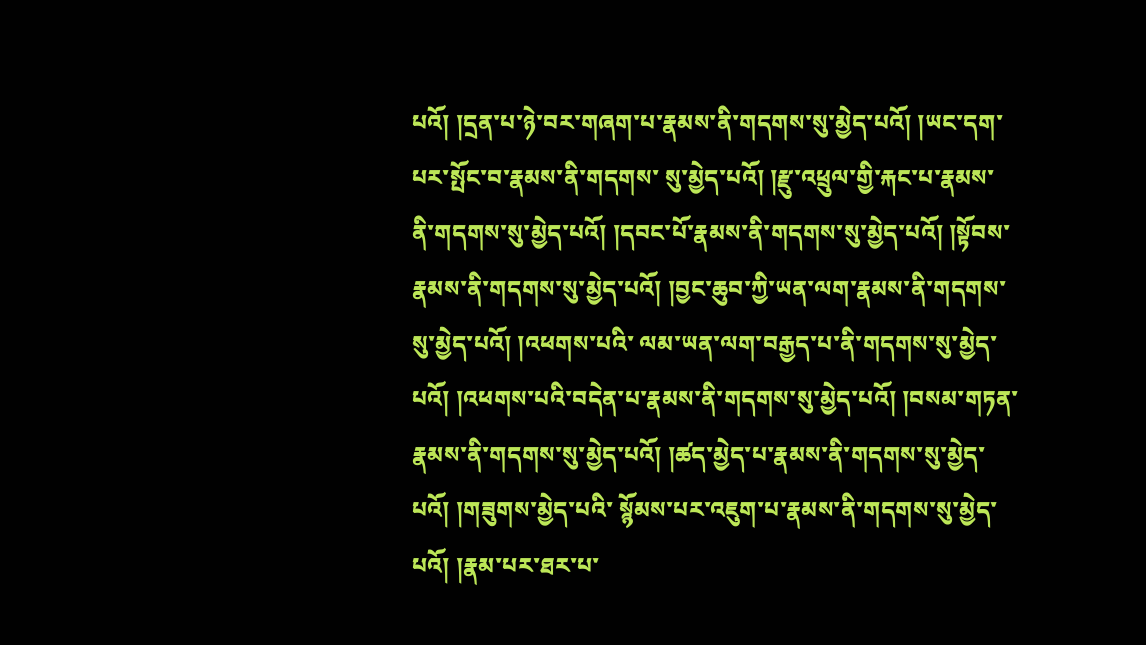པའོ། །དྲན་པ་ཉེ་བར་གཞག་པ་རྣམས་ནི་གདགས་སུ་མྱེད་པའོ། །ཡང་དག་པར་སྤོང་བ་རྣམས་ནི་གདགས་ སུ་མྱེད་པའོ། །རྫུ་འཕྲུལ་གྱི་རྐང་པ་རྣམས་ནི་གདགས་སུ་མྱེད་པའོ། །དབང་པོ་རྣམས་ནི་གདགས་སུ་མྱེད་པའོ། །སྟོབས་རྣམས་ནི་གདགས་སུ་མྱེད་པའོ། །བྱང་ཆུབ་ཀྱི་ཡན་ལག་རྣམས་ནི་གདགས་སུ་མྱེད་པའོ། །འཕགས་པའི་ ལམ་ཡན་ལག་བརྒྱད་པ་ནི་གདགས་སུ་མྱེད་པའོ། །འཕགས་པའི་བདེན་པ་རྣམས་ནི་གདགས་སུ་མྱེད་པའོ། །བསམ་གཏན་རྣམས་ནི་གདགས་སུ་མྱེད་པའོ། །ཚད་མྱེད་པ་རྣམས་ནི་གདགས་སུ་མྱེད་པའོ། །གཟུགས་མྱེད་པའི་ སྙོམས་པར་འཇུག་པ་རྣམས་ནི་གདགས་སུ་མྱེད་པའོ། །རྣམ་པར་ཐར་པ་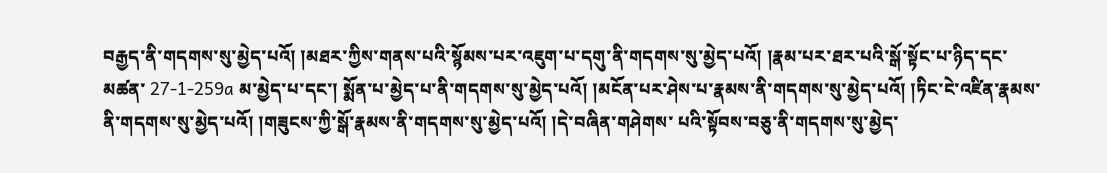བརྒྱད་ནི་གདགས་སུ་མྱེད་པའོ། །མཐར་ཀྱིས་གནས་པའི་སྙོམས་པར་འཇུག་པ་དགུ་ནི་གདགས་སུ་མྱེད་པའོ། །རྣམ་པར་ཐར་པའི་སྒོ་སྟོང་པ་ཉིད་དང་མཚན་ 27-1-259a མ་མྱེད་པ་དང་། སྨོན་པ་མྱེད་པ་ནི་གདགས་སུ་མྱེད་པའོ། །མངོན་པར་ཤེས་པ་རྣམས་ནི་གདགས་སུ་མྱེད་པའོ། །ཏིང་ངེ་འཛིན་རྣམས་ནི་གདགས་སུ་མྱེད་པའོ། །གཟུངས་ཀྱི་སྒོ་རྣམས་ནི་གདགས་སུ་མྱེད་པའོ། །དེ་བཞིན་གཤེགས་ པའི་སྟོབས་བཅུ་ནི་གདགས་སུ་མྱེད་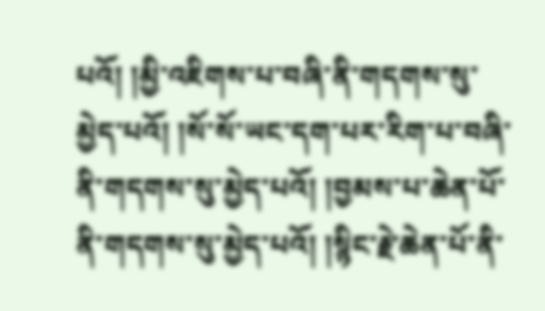པའོ། །མྱི་འཇིགས་པ་བཞི་ནི་གདགས་སུ་མྱེད་པའོ། །སོ་སོ་ཡང་དག་པར་རིག་པ་བཞི་ནི་གདགས་སུ་མྱེད་པའོ། །བྱམས་པ་ཆེན་པོ་ནི་གདགས་སུ་མྱེད་པའོ། །སྙིང་རྗེ་ཆེན་པོ་ནི་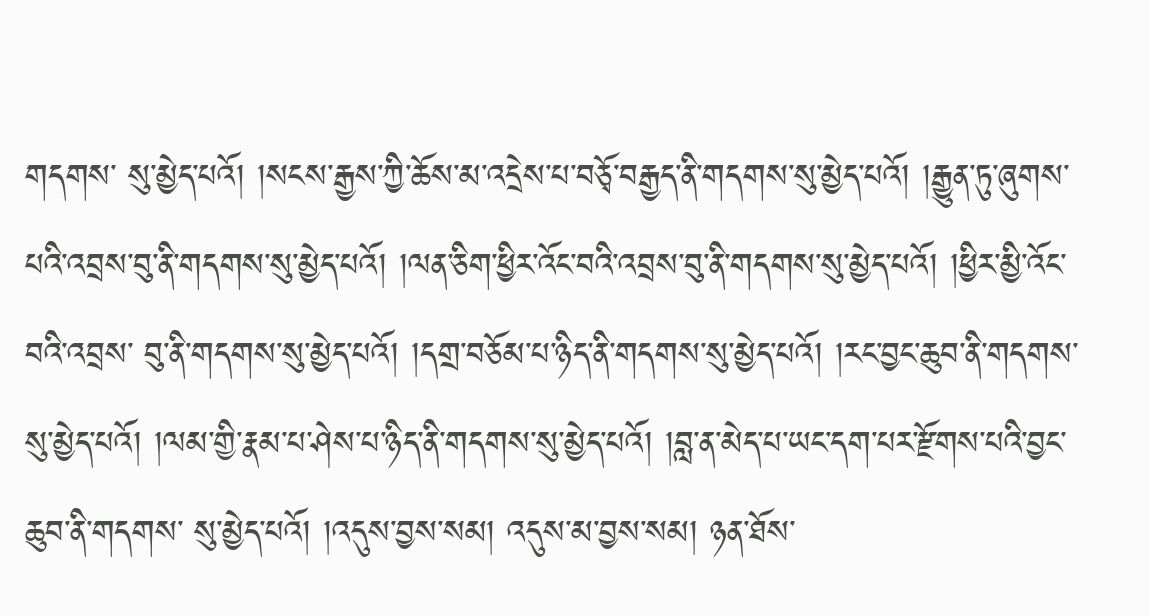གདགས་ སུ་མྱེད་པའོ། །སངས་རྒྱས་ཀྱི་ཆོས་མ་འདྲེས་པ་བཅྭོ་བརྒྱད་ནི་གདགས་སུ་མྱེད་པའོ། །རྒྱུན་ཏུ་ཞུགས་པའི་འབྲས་བུ་ནི་གདགས་སུ་མྱེད་པའོ། །ལན་ཅིག་ཕྱིར་འོང་བའི་འབྲས་བུ་ནི་གདགས་སུ་མྱེད་པའོ། །ཕྱིར་མྱི་འོང་བའི་འབྲས་ བུ་ནི་གདགས་སུ་མྱེད་པའོ། །དགྲ་བཅོམ་པ་ཉིད་ནི་གདགས་སུ་མྱེད་པའོ། །རང་བྱང་ཆུབ་ནི་གདགས་སུ་མྱེད་པའོ། །ལམ་གྱི་རྣམ་པ་ཤེས་པ་ཉིད་ནི་གདགས་སུ་མྱེད་པའོ། །བླ་ན་མེད་པ་ཡང་དག་པར་རྫོགས་པའི་བྱང་ཆུབ་ནི་གདགས་ སུ་མྱེད་པའོ། །འདུས་བྱས་སམ། འདུས་མ་བྱས་སམ། ཉན་ཐོས་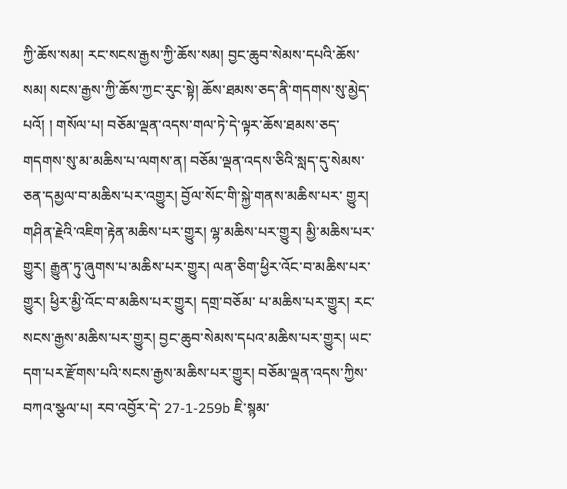ཀྱི་ཆོས་སམ། རང་སངས་རྒྱས་ཀྱི་ཆོས་སམ། བྱང་ཆུབ་སེམས་དཔའི་ཆོས་སམ། སངས་རྒྱས་ཀྱི་ཆོས་ཀྱང་རུང་སྟེ། ཆོས་ཐམས་ཅད་ནི་གདགས་སུ་མྱེད་པའོ། ། གསོལ་པ། བཅོམ་ལྡན་འདས་གལ་ཏེ་དེ་ལྟར་ཆོས་ཐམས་ཅད་གདགས་སུ་མ་མཆིས་པ་ལགས་ན། བཅོམ་ལྡན་འདས་ཅིའི་སླད་དུ་སེམས་ཅན་དམྱལ་བ་མཆིས་པར་འགྱུར། བྱོལ་སོང་གི་སྐྱེ་གནས་མཆིས་པར་ གྱུར། གཤིན་རྗེའི་འཇིག་རྟེན་མཆིས་པར་གྱུར། ལྷ་མཆིས་པར་གྱུར། མྱི་མཆིས་པར་གྱུར། རྒྱུན་ཏུ་ཞུགས་པ་མཆིས་པར་གྱུར། ལན་ཅིག་ཕྱིར་འོང་བ་མཆིས་པར་གྱུར། ཕྱིར་མྱི་འོང་བ་མཆིས་པར་གྱུར། དགྲ་བཅོམ་ པ་མཆིས་པར་གྱུར། རང་སངས་རྒྱས་མཆིས་པར་གྱུར། བྱང་ཆུབ་སེམས་དཔའ་མཆིས་པར་གྱུར། ཡང་དག་པར་རྫོགས་པའི་སངས་རྒྱས་མཆིས་པར་གྱུར། བཅོམ་ལྡན་འདས་ཀྱིས་བཀའ་སྩལ་པ། རབ་འབྱོར་དེ་ 27-1-259b ཇི་སྙམ་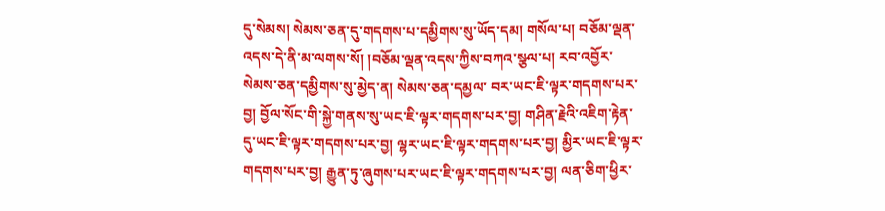དུ་སེམས། སེམས་ཅན་དུ་གདགས་པ་དམྱིགས་སུ་ཡོད་དམ། གསོལ་པ། བཅོམ་ལྡན་འདས་དེ་ནི་མ་ལགས་སོ། །བཅོམ་ལྡན་འདས་ཀྱིས་བཀའ་སྩལ་པ། རབ་འབྱོར་སེམས་ཅན་དམྱིགས་སུ་མྱེད་ན། སེམས་ཅན་དམྱལ་ བར་ཡང་ཇི་ལྟར་གདགས་པར་བྱ། བྱོལ་སོང་གི་སྐྱེ་གནས་སུ་ཡང་ཇི་ལྟར་གདགས་པར་བྱ། གཤིན་རྗེའི་འཇིག་རྟེན་དུ་ཡང་ཇི་ལྟར་གདགས་པར་བྱ། ལྷར་ཡང་ཇི་ལྟར་གདགས་པར་བྱ། མྱིར་ཡང་ཇི་ལྟར་གདགས་པར་བྱ། རྒྱུན་ཏུ་ཞུགས་པར་ཡང་ཇི་ལྟར་གདགས་པར་བྱ། ལན་ཅིག་ཕྱིར་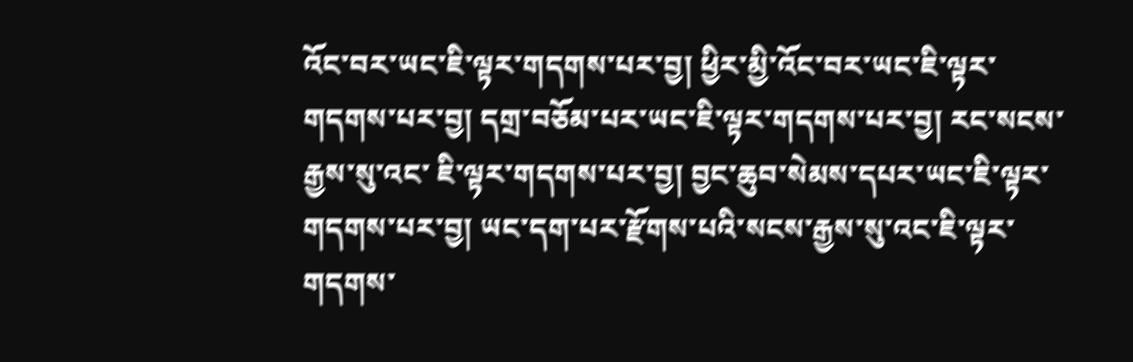འོང་བར་ཡང་ཇི་ལྟར་གདགས་པར་བྱ། ཕྱིར་མྱི་འོང་བར་ཡང་ཇི་ལྟར་གདགས་པར་བྱ། དགྲ་བཅོམ་པར་ཡང་ཇི་ལྟར་གདགས་པར་བྱ། རང་སངས་རྒྱས་སུ་འང་ ཇི་ལྟར་གདགས་པར་བྱ། བྱང་ཆུབ་སེམས་དཔར་ཡང་ཇི་ལྟར་གདགས་པར་བྱ། ཡང་དག་པར་རྫོགས་པའི་སངས་རྒྱས་སུ་འང་ཇི་ལྟར་གདགས་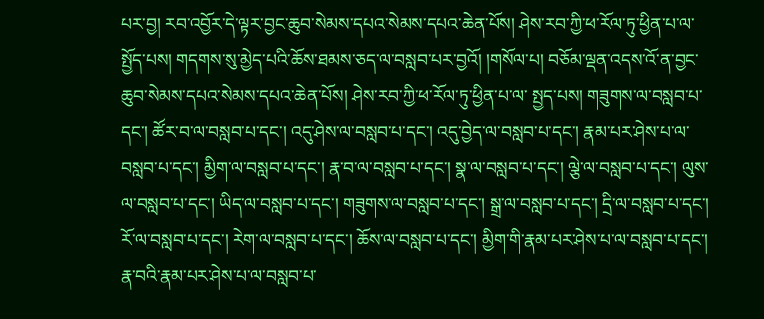པར་བྱ། རབ་འབྱོར་དེ་ལྟར་བྱང་ཆུབ་སེམས་དཔའ་སེམས་དཔའ་ཆེན་པོས། ཤེས་རབ་ཀྱི་ཕ་རོལ་ཏུ་ཕྱིན་པ་ལ་སྤྱོད་པས། གདགས་སུ་མྱེད་པའི་ཆོས་ཐམས་ཅད་ལ་བསླབ་པར་བྱའོ། །གསོལ་པ། བཅོམ་ལྡན་འདས་འོ་ན་བྱང་ཆུབ་སེམས་དཔའ་སེམས་དཔའ་ཆེན་པོས། ཤེས་རབ་ཀྱི་ཕ་རོལ་ཏུ་ཕྱིན་པ་ལ་ སྤྱད་པས། གཟུགས་ལ་བསླབ་པ་དང་། ཚོར་བ་ལ་བསླབ་པ་དང་། འདུ་ཤེས་ལ་བསླབ་པ་དང་། འདུ་བྱེད་ལ་བསླབ་པ་དང་། རྣམ་པར་ཤེས་པ་ལ་བསླབ་པ་དང་། མྱིག་ལ་བསླབ་པ་དང་། རྣ་བ་ལ་བསླབ་པ་དང་། སྣ་ལ་བསླབ་པ་དང་། ལྕེ་ལ་བསླབ་པ་དང་། ལུས་ལ་བསླབ་པ་དང་། ཡིད་ལ་བསླབ་པ་དང་། གཟུགས་ལ་བསླབ་པ་དང་། སྒྲ་ལ་བསླབ་པ་དང་། དྲི་ལ་བསླབ་པ་དང་། རོ་ལ་བསླབ་པ་དང་། རེག་ལ་བསླབ་པ་དང་། ཆོས་ལ་བསླབ་པ་དང་། མྱིག་གི་རྣམ་པར་ཤེས་པ་ལ་བསླབ་པ་དང་། རྣ་བའི་རྣམ་པར་ཤེས་པ་ལ་བསླབ་པ་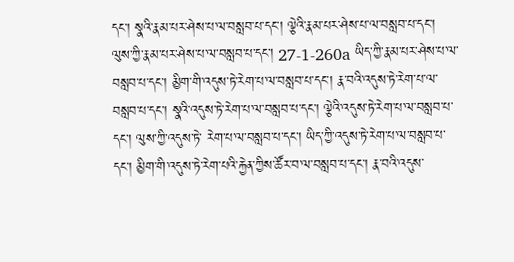དང་། སྣའི་རྣམ་པར་ཤེས་པ་ལ་བསླབ་པ་དང་། ལྕེའི་རྣམ་པར་ཤེས་པ་ལ་བསླབ་པ་དང་། ལུས་ཀྱི་རྣམ་པར་ཤེས་པ་ལ་བསླབ་པ་དང་། 27-1-260a ཡིད་ཀྱི་རྣམ་པར་ཤེས་པ་ལ་བསླབ་པ་དང་། མྱིག་གི་འདུས་ཏེ་རེག་པ་ལ་བསླབ་པ་དང་། རྣ་བའི་འདུས་ཏེ་རེག་པ་ལ་བསླབ་པ་དང་། སྣའི་འདུས་ཏེ་རེག་པ་ལ་བསླབ་པ་དང་། ལྕེའི་འདུས་ཏེ་རེག་པ་ལ་བསླབ་པ་དང་། ལུས་ཀྱི་འདུས་ཏེ་ རེག་པ་ལ་བསླབ་པ་དང་། ཡིད་ཀྱི་འདུས་ཏེ་རེག་པ་ལ་བསླབ་པ་དང་། མྱིག་གི་འདུས་ཏེ་རེག་པའི་རྐྱེན་ཀྱིས་ཚོར་བ་ལ་བསླབ་པ་དང་། རྣ་བའི་འདུས་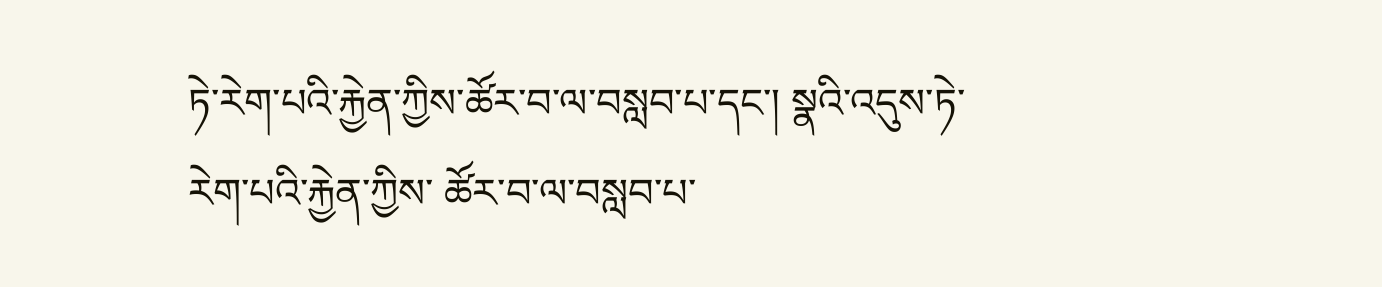ཏེ་རེག་པའི་རྐྱེན་ཀྱིས་ཚོར་བ་ལ་བསླབ་པ་དང་། སྣའི་འདུས་ཏེ་རེག་པའི་རྐྱེན་ཀྱིས་ ཚོར་བ་ལ་བསླབ་པ་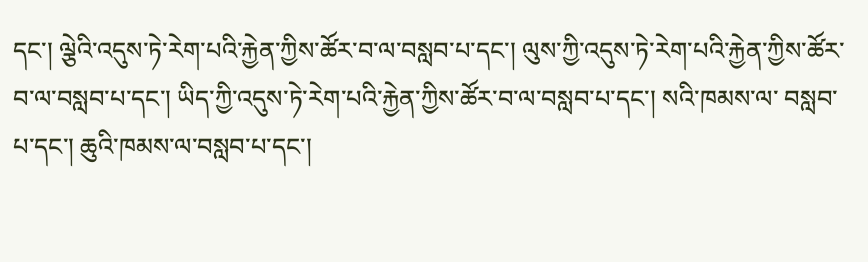དང་། ལྕེའི་འདུས་ཏེ་རེག་པའི་རྐྱེན་ཀྱིས་ཚོར་བ་ལ་བསླབ་པ་དང་། ལུས་ཀྱི་འདུས་ཏེ་རེག་པའི་རྐྱེན་ཀྱིས་ཚོར་བ་ལ་བསླབ་པ་དང་། ཡིད་ཀྱི་འདུས་ཏེ་རེག་པའི་རྐྱེན་ཀྱིས་ཚོར་བ་ལ་བསླབ་པ་དང་། སའི་ཁམས་ལ་ བསླབ་པ་དང་། ཆུའི་ཁམས་ལ་བསླབ་པ་དང་།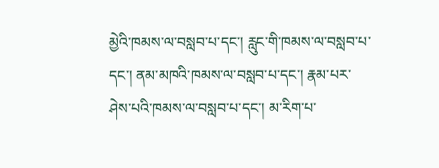མྱེའི་ཁམས་ལ་བསླབ་པ་དང་། རླུང་གི་ཁམས་ལ་བསླབ་པ་དང་། ནམ་མཁའི་ཁམས་ལ་བསླབ་པ་དང་། རྣམ་པར་ཤེས་པའི་ཁམས་ལ་བསླབ་པ་དང་། མ་རིག་པ་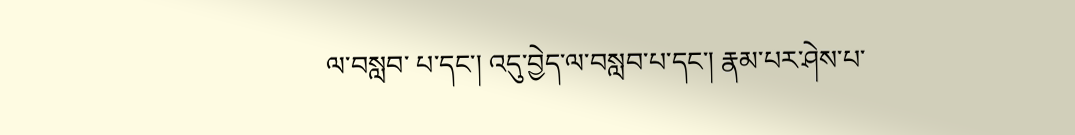ལ་བསླབ་ པ་དང་། འདུ་བྱེད་ལ་བསླབ་པ་དང་། རྣམ་པར་ཤེས་པ་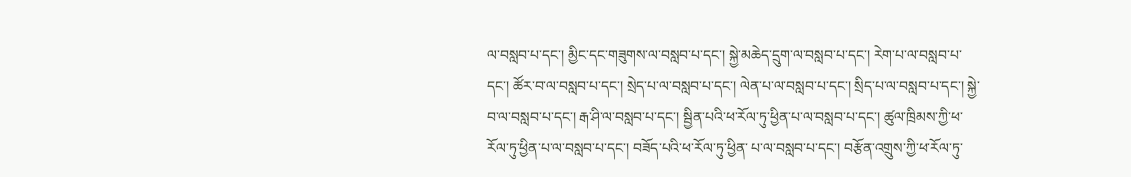ལ་བསླབ་པ་དང་། མྱིང་དང་གཟུགས་ལ་བསླབ་པ་དང་། སྐྱེ་མཆེད་དྲུག་ལ་བསླབ་པ་དང་། རེག་པ་ལ་བསླབ་པ་དང་། ཚོར་བ་ལ་བསླབ་པ་དང་། སྲེད་པ་ལ་བསླབ་པ་དང་། ལེན་པ་ལ་བསླབ་པ་དང་། སྲིད་པ་ལ་བསླབ་པ་དང་། སྐྱེ་བ་ལ་བསླབ་པ་དང་། རྒ་ཤི་ལ་བསླབ་པ་དང་། སྦྱིན་པའི་ཕ་རོལ་ཏུ་ཕྱིན་པ་ལ་བསླབ་པ་དང་། ཚུལ་ཁྲིམས་ཀྱི་ཕ་རོལ་ཏུ་ཕྱིན་པ་ལ་བསླབ་པ་དང་། བཟོད་པའི་ཕ་རོལ་ཏུ་ཕྱིན་ པ་ལ་བསླབ་པ་དང་། བརྩོན་འགྲུས་ཀྱི་ཕ་རོལ་ཏུ་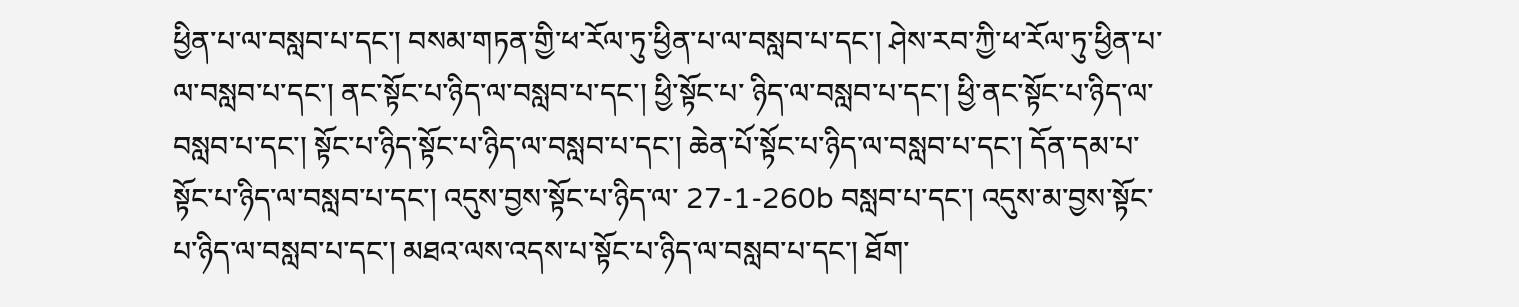ཕྱིན་པ་ལ་བསླབ་པ་དང་། བསམ་གཏན་གྱི་ཕ་རོལ་ཏུ་ཕྱིན་པ་ལ་བསླབ་པ་དང་། ཤེས་རབ་ཀྱི་ཕ་རོལ་ཏུ་ཕྱིན་པ་ལ་བསླབ་པ་དང་། ནང་སྟོང་པ་ཉིད་ལ་བསླབ་པ་དང་། ཕྱི་སྟོང་པ་ ཉིད་ལ་བསླབ་པ་དང་། ཕྱི་ནང་སྟོང་པ་ཉིད་ལ་བསླབ་པ་དང་། སྟོང་པ་ཉིད་སྟོང་པ་ཉིད་ལ་བསླབ་པ་དང་། ཆེན་པོ་སྟོང་པ་ཉིད་ལ་བསླབ་པ་དང་། དོན་དམ་པ་སྟོང་པ་ཉིད་ལ་བསླབ་པ་དང་། འདུས་བྱས་སྟོང་པ་ཉིད་ལ་ 27-1-260b བསླབ་པ་དང་། འདུས་མ་བྱས་སྟོང་པ་ཉིད་ལ་བསླབ་པ་དང་། མཐའ་ལས་འདས་པ་སྟོང་པ་ཉིད་ལ་བསླབ་པ་དང་། ཐོག་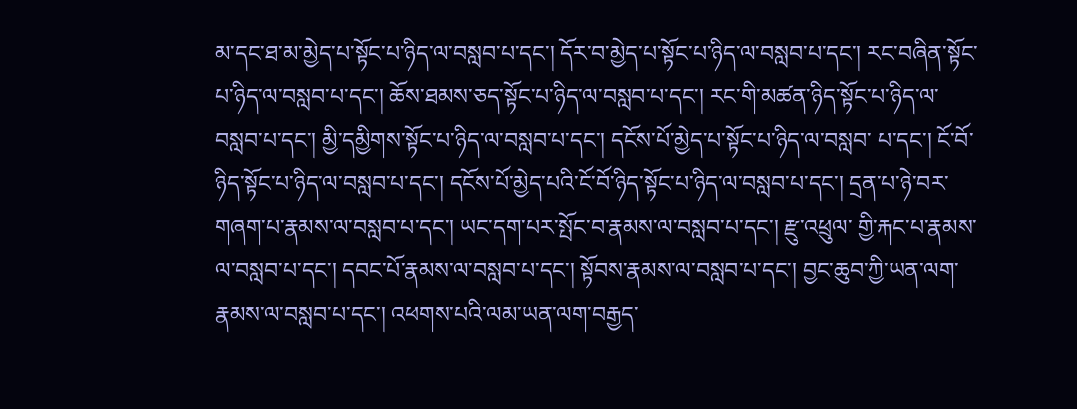མ་དང་ཐ་མ་མྱེད་པ་སྟོང་པ་ཉིད་ལ་བསླབ་པ་དང་། དོར་བ་མྱེད་པ་སྟོང་པ་ཉིད་ལ་བསླབ་པ་དང་། རང་བཞིན་སྟོང་པ་ཉིད་ལ་བསླབ་པ་དང་། ཆོས་ཐམས་ཅད་སྟོང་པ་ཉིད་ལ་བསླབ་པ་དང་། རང་གི་མཚན་ཉིད་སྟོང་པ་ཉིད་ལ་བསླབ་པ་དང་། མྱི་དམྱིགས་སྟོང་པ་ཉིད་ལ་བསླབ་པ་དང་། དངོས་པོ་མྱེད་པ་སྟོང་པ་ཉིད་ལ་བསླབ་ པ་དང་། ངོ་བོ་ཉིད་སྟོང་པ་ཉིད་ལ་བསླབ་པ་དང་། དངོས་པོ་མྱེད་པའི་ངོ་བོ་ཉིད་སྟོང་པ་ཉིད་ལ་བསླབ་པ་དང་། དྲན་པ་ཉེ་བར་གཞག་པ་རྣམས་ལ་བསླབ་པ་དང་། ཡང་དག་པར་སྤོང་བ་རྣམས་ལ་བསླབ་པ་དང་། རྫུ་འཕྲུལ་ གྱི་རྐང་པ་རྣམས་ལ་བསླབ་པ་དང་། དབང་པོ་རྣམས་ལ་བསླབ་པ་དང་། སྟོབས་རྣམས་ལ་བསླབ་པ་དང་། བྱང་ཆུབ་ཀྱི་ཡན་ལག་རྣམས་ལ་བསླབ་པ་དང་། འཕགས་པའི་ལམ་ཡན་ལག་བརྒྱད་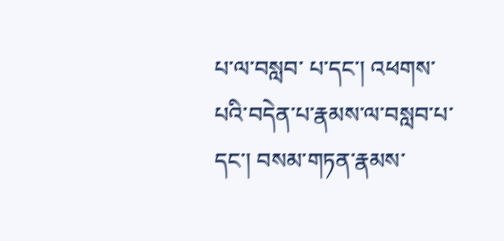པ་ལ་བསླབ་ པ་དང་། འཕགས་པའི་བདེན་པ་རྣམས་ལ་བསླབ་པ་དང་། བསམ་གཏན་རྣམས་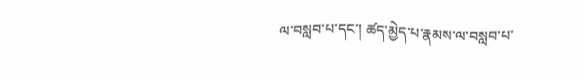ལ་བསླབ་པ་དང་། ཚད་མྱེད་པ་རྣམས་ལ་བསླབ་པ་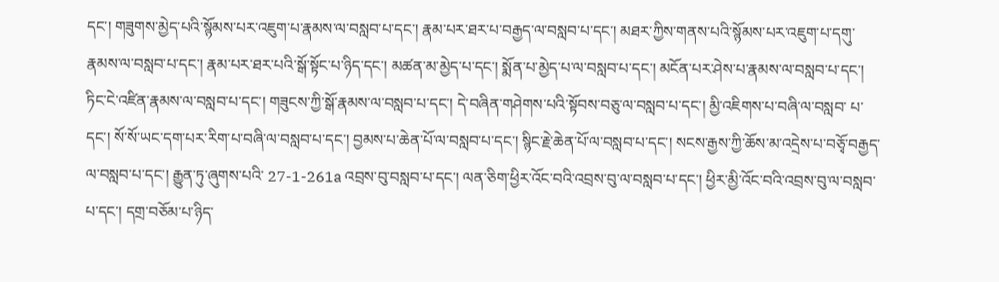དང་། གཟུགས་མྱེད་པའི་སྙོམས་པར་འཇུག་པ་རྣམས་ལ་བསླབ་པ་དང་། རྣམ་པར་ཐར་པ་བརྒྱད་ལ་བསླབ་པ་དང་། མཐར་ཀྱིས་གནས་པའི་སྙོམས་པར་འཇུག་པ་དགུ་རྣམས་ལ་བསླབ་པ་དང་། རྣམ་པར་ཐར་པའི་སྒོ་སྟོང་པ་ཉིད་དང་། མཚན་མ་མྱེད་པ་དང་། སྨོན་པ་མྱེད་པ་ལ་བསླབ་པ་དང་། མངོན་པར་ཤེས་པ་རྣམས་ལ་བསླབ་པ་དང་། ཏིང་ངེ་འཛིན་རྣམས་ལ་བསླབ་པ་དང་། གཟུངས་ཀྱི་སྒོ་རྣམས་ལ་བསླབ་པ་དང་། དེ་བཞིན་གཤེགས་པའི་སྟོབས་བཅུ་ལ་བསླབ་པ་དང་། མྱི་འཇིགས་པ་བཞི་ལ་བསླབ་ པ་དང་། སོ་སོ་ཡང་དག་པར་རིག་པ་བཞི་ལ་བསླབ་པ་དང་། བྱམས་པ་ཆེན་པོ་ལ་བསླབ་པ་དང་། སྙིང་རྗེ་ཆེན་པོ་ལ་བསླབ་པ་དང་། སངས་རྒྱས་ཀྱི་ཆོས་མ་འདྲེས་པ་བཅྭོ་བརྒྱད་ལ་བསླབ་པ་དང་། རྒྱུན་ཏུ་ཞུགས་པའི་ 27-1-261a འབྲས་བུ་བསླབ་པ་དང་། ལན་ཅིག་ཕྱིར་འོང་བའི་འབྲས་བུ་ལ་བསླབ་པ་དང་། ཕྱིར་མྱི་འོང་བའི་འབྲས་བུ་ལ་བསླབ་པ་དང་། དགྲ་བཅོམ་པ་ཉིད་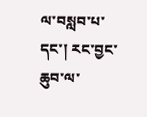ལ་བསླབ་པ་དང་། རང་བྱང་ཆུབ་ལ་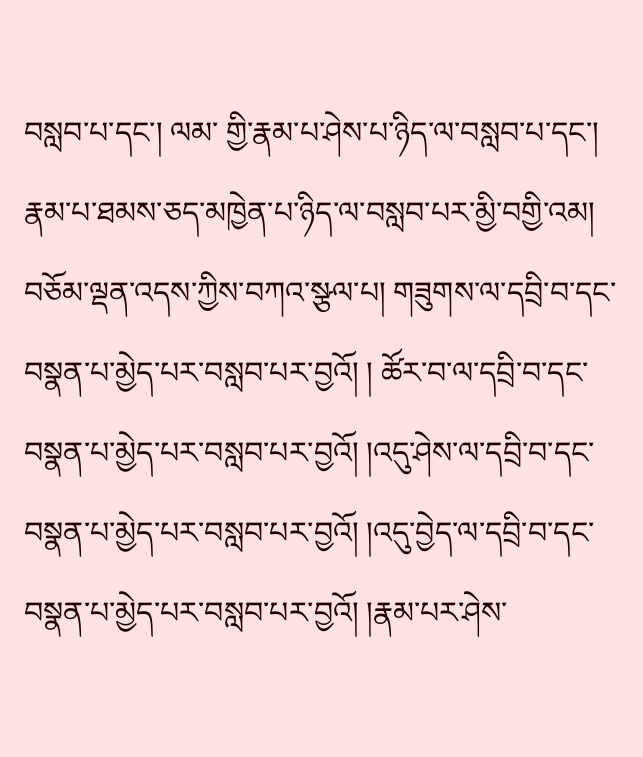བསླབ་པ་དང་། ལམ་ གྱི་རྣམ་པ་ཤེས་པ་ཉིད་ལ་བསླབ་པ་དང་། རྣམ་པ་ཐམས་ཅད་མཁྱེན་པ་ཉིད་ལ་བསླབ་པར་མྱི་བགྱི་འམ། བཅོམ་ལྡན་འདས་ཀྱིས་བཀའ་སྩལ་པ། གཟུགས་ལ་དབྲི་བ་དང་བསྣན་པ་མྱེད་པར་བསླབ་པར་བྱའོ། ། ཚོར་བ་ལ་དབྲི་བ་དང་བསྣན་པ་མྱེད་པར་བསླབ་པར་བྱའོ། །འདུ་ཤེས་ལ་དབྲི་བ་དང་བསྣན་པ་མྱེད་པར་བསླབ་པར་བྱའོ། །འདུ་བྱེད་ལ་དབྲི་བ་དང་བསྣན་པ་མྱེད་པར་བསླབ་པར་བྱའོ། །རྣམ་པར་ཤེས་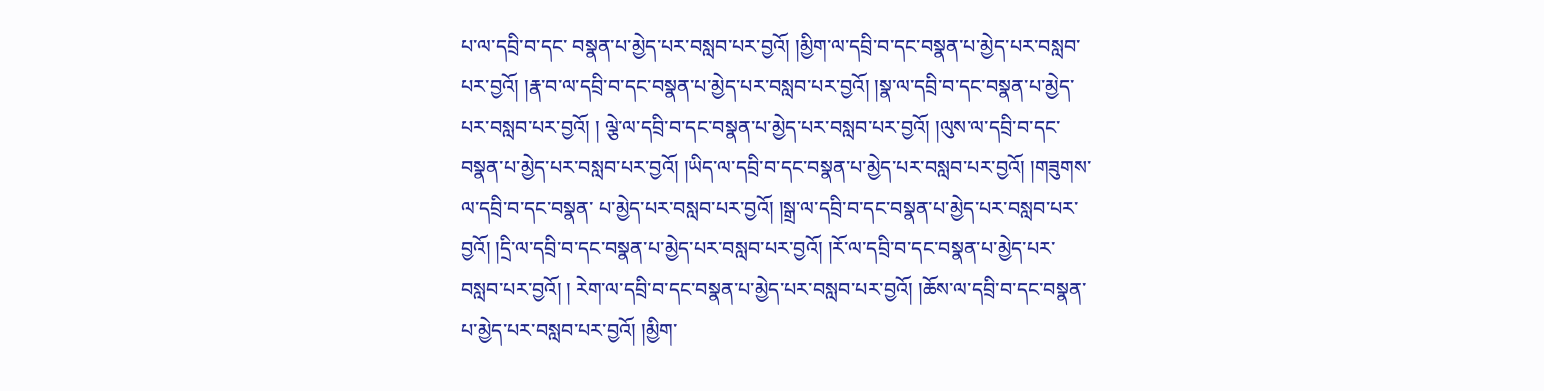པ་ལ་དབྲི་བ་དང་ བསྣན་པ་མྱེད་པར་བསླབ་པར་བྱའོ། །མྱིག་ལ་དབྲི་བ་དང་བསྣན་པ་མྱེད་པར་བསླབ་པར་བྱའོ། །རྣ་བ་ལ་དབྲི་བ་དང་བསྣན་པ་མྱེད་པར་བསླབ་པར་བྱའོ། །སྣ་ལ་དབྲི་བ་དང་བསྣན་པ་མྱེད་པར་བསླབ་པར་བྱའོ། ། ལྕེ་ལ་དབྲི་བ་དང་བསྣན་པ་མྱེད་པར་བསླབ་པར་བྱའོ། །ལུས་ལ་དབྲི་བ་དང་བསྣན་པ་མྱེད་པར་བསླབ་པར་བྱའོ། །ཡིད་ལ་དབྲི་བ་དང་བསྣན་པ་མྱེད་པར་བསླབ་པར་བྱའོ། །གཟུགས་ལ་དབྲི་བ་དང་བསྣན་ པ་མྱེད་པར་བསླབ་པར་བྱའོ། །སྒྲ་ལ་དབྲི་བ་དང་བསྣན་པ་མྱེད་པར་བསླབ་པར་བྱའོ། །དྲི་ལ་དབྲི་བ་དང་བསྣན་པ་མྱེད་པར་བསླབ་པར་བྱའོ། །རོ་ལ་དབྲི་བ་དང་བསྣན་པ་མྱེད་པར་བསླབ་པར་བྱའོ། ། རེག་ལ་དབྲི་བ་དང་བསྣན་པ་མྱེད་པར་བསླབ་པར་བྱའོ། །ཆོས་ལ་དབྲི་བ་དང་བསྣན་པ་མྱེད་པར་བསླབ་པར་བྱའོ། །མྱིག་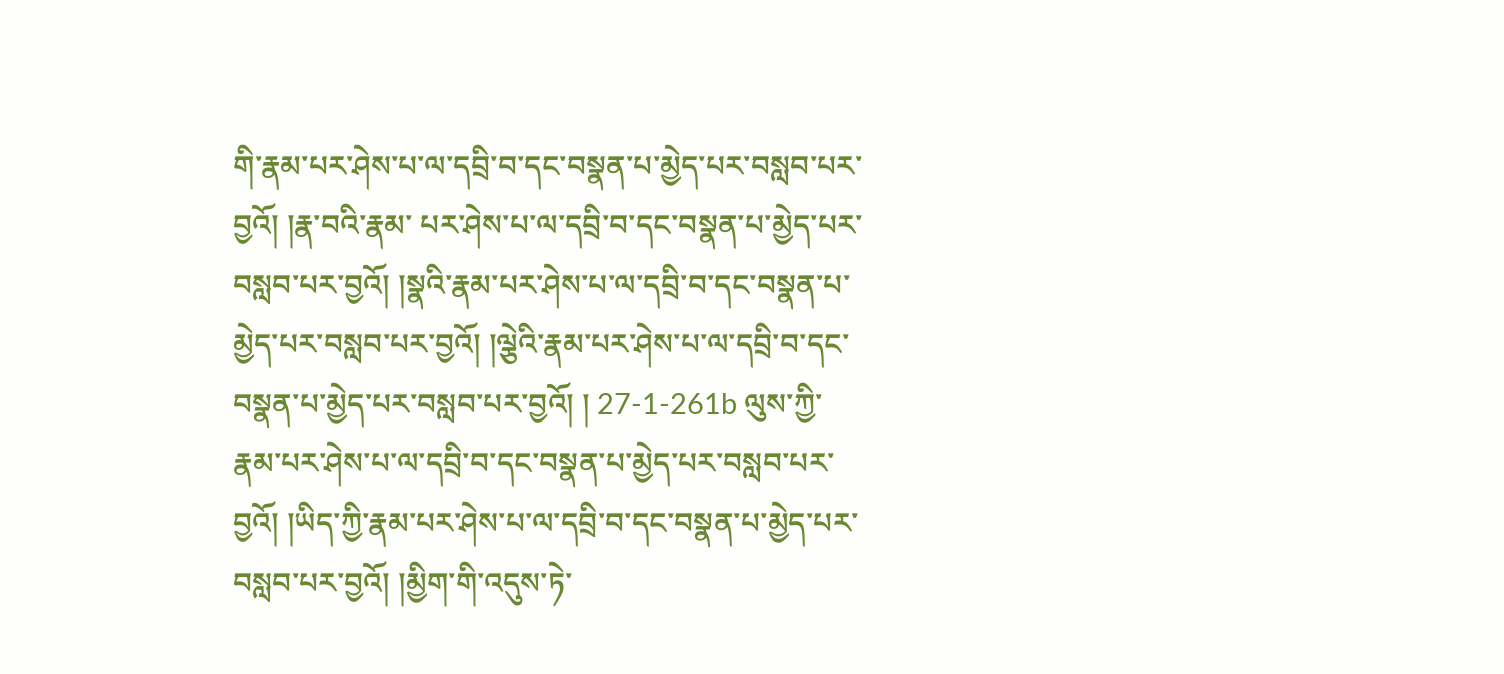གི་རྣམ་པར་ཤེས་པ་ལ་དབྲི་བ་དང་བསྣན་པ་མྱེད་པར་བསླབ་པར་བྱའོ། །རྣ་བའི་རྣམ་ པར་ཤེས་པ་ལ་དབྲི་བ་དང་བསྣན་པ་མྱེད་པར་བསླབ་པར་བྱའོ། །སྣའི་རྣམ་པར་ཤེས་པ་ལ་དབྲི་བ་དང་བསྣན་པ་མྱེད་པར་བསླབ་པར་བྱའོ། །ལྕེའི་རྣམ་པར་ཤེས་པ་ལ་དབྲི་བ་དང་བསྣན་པ་མྱེད་པར་བསླབ་པར་བྱའོ། ། 27-1-261b ལུས་ཀྱི་རྣམ་པར་ཤེས་པ་ལ་དབྲི་བ་དང་བསྣན་པ་མྱེད་པར་བསླབ་པར་བྱའོ། །ཡིད་ཀྱི་རྣམ་པར་ཤེས་པ་ལ་དབྲི་བ་དང་བསྣན་པ་མྱེད་པར་བསླབ་པར་བྱའོ། །མྱིག་གི་འདུས་ཏེ་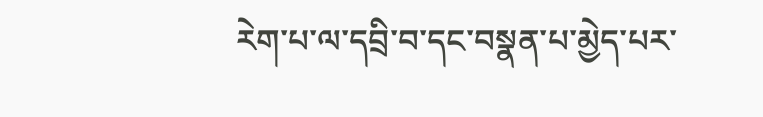རེག་པ་ལ་དབྲི་བ་དང་བསྣན་པ་མྱེད་པར་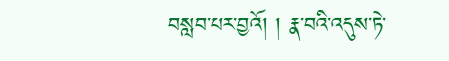བསླབ་པར་བྱའོ། ། རྣ་བའི་འདུས་ཏེ་